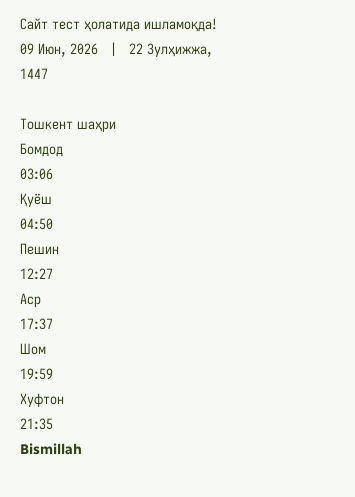Сайт тест ҳолатида ишламоқда!
09 Июн, 2026   |   22 Зулҳижжа, 1447

Тошкент шаҳри
Бомдод
03:06
Қуёш
04:50
Пешин
12:27
Аср
17:37
Шом
19:59
Хуфтон
21:35
Bismillah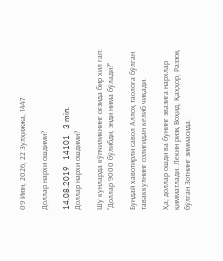09 Июн, 2026, 22 Зулҳижжа, 1447

Доллар нархи ошдими?

14.08.2019   14101   3 min.
Доллар нархи ошдими?

Шу кунларда кўпчиликнинг оғзида бир хил гап: “Доллар 9000 бўлибди, энди нима бўлади?”

Бундай хавотирли савол Аллоҳ таолога бўлган таваккулнинг озлигидан келиб чиқади.

Ҳа, доллар ошди ва бунинг эвазига нархлар қимматлади. Лекин ризқ Воҳид, Қаҳҳор, Раззоқ бўлган Зотнинг зиммасида.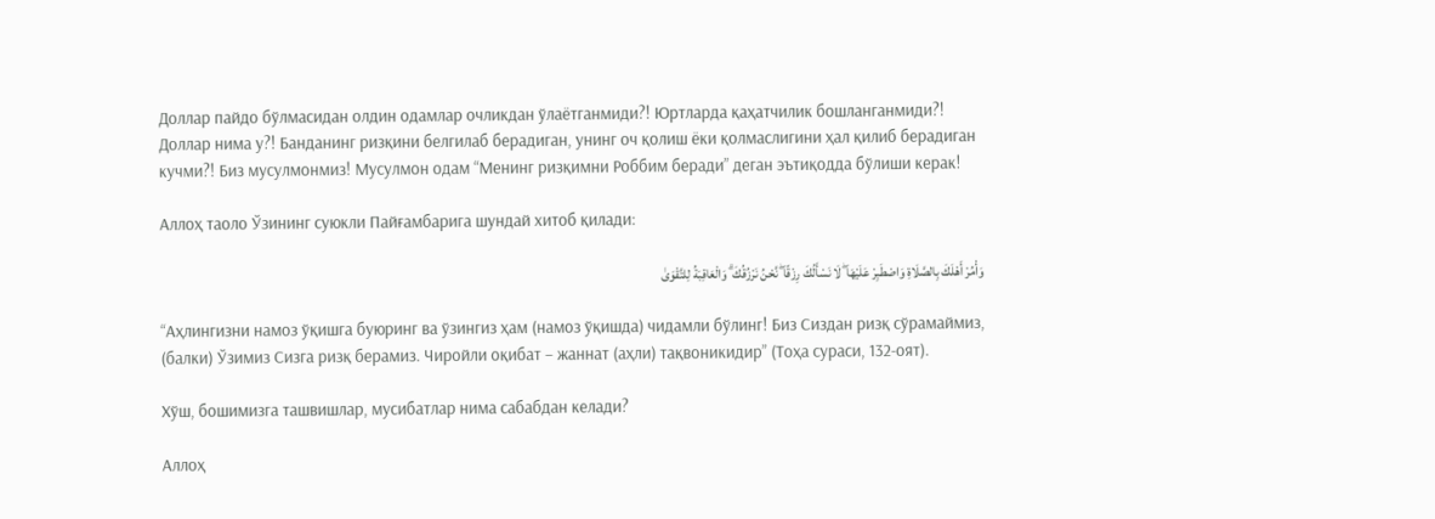Доллар пайдо бўлмасидан олдин одамлар очликдан ўлаётганмиди?! Юртларда қаҳатчилик бошланганмиди?! Доллар нима у?! Банданинг ризқини белгилаб берадиган, унинг оч қолиш ёки қолмаслигини ҳал қилиб берадиган кучми?! Биз мусулмонмиз! Мусулмон одам “Менинг ризқимни Роббим беради” деган эътиқодда бўлиши керак!

Аллоҳ таоло Ўзининг суюкли Пайғамбарига шундай хитоб қилади:

وَأْمُرْ أَهْلَكَ بِالصَّلَاةِ وَاصْطَبِرْ عَلَيْهَا ۖ لَا نَسْأَلُكَ رِزْقًا ۖ نَّحْنُ نَرْزُقُكَ ۗ وَالْعَاقِبَةُ لِلتَّقْوَىٰ

“Аҳлингизни намоз ўқишга буюринг ва ўзингиз ҳам (намоз ўқишда) чидамли бўлинг! Биз Сиздан ризқ сўрамаймиз, (балки) Ўзимиз Сизга ризқ берамиз. Чиройли оқибат – жаннат (аҳли) тақвоникидир” (Тоҳа сураси, 132-оят).

Хўш, бошимизга ташвишлар, мусибатлар нима сабабдан келади?

Аллоҳ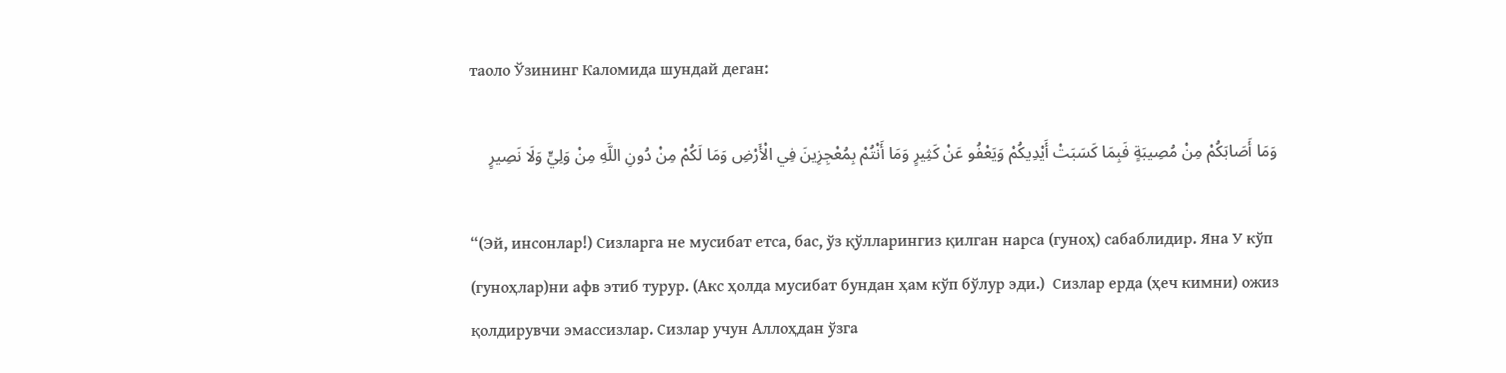таоло Ўзининг Каломида шундай деган:

وَمَا أَصَابَكُمْ مِنْ مُصِيبَةٍ فَبِمَا كَسَبَتْ أَيْدِيكُمْ وَيَعْفُو عَنْ كَثِيرٍ وَمَا أَنْتُمْ بِمُعْجِزِينَ فِي الْأَرْضِ وَمَا لَكُمْ مِنْ دُونِ اللَّهِ مِنْ وَلِيٍّ وَلَا نَصِيرٍ

“(Эй, инсонлар!) Сизларга не мусибат етса, бас, ўз қўлларингиз қилган нарса (гуноҳ) сабаблидир. Яна У кўп (гуноҳлар)ни афв этиб турур. (Акс ҳолда мусибат бундан ҳам кўп бўлур эди.)  Сизлар ерда (ҳеч кимни) ожиз қолдирувчи эмассизлар. Сизлар учун Аллоҳдан ўзга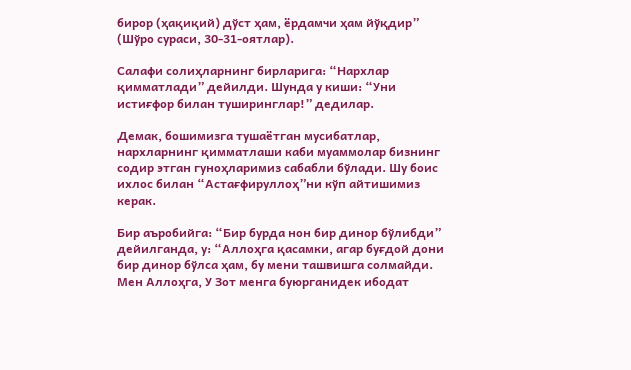бирор (ҳақиқий) дўст ҳам, ёрдамчи ҳам йўқдир” (Шўро сураси, 30-31-оятлар).

Салафи солиҳларнинг бирларига: “Нархлар қимматлади” дейилди. Шунда у киши: “Уни истиғфор билан туширинглар!” дедилар.

Демак, бошимизга тушаётган мусибатлар, нархларнинг қимматлаши каби муаммолар бизнинг содир этган гуноҳларимиз сабабли бўлади. Шу боис ихлос билан “Астағфируллоҳ”ни кўп айтишимиз керак.

Бир аъробийга: “Бир бурда нон бир динор бўлибди” дейилганда, у: “Аллоҳга қасамки, агар буғдой дони бир динор бўлса ҳам, бу мени ташвишга солмайди. Мен Аллоҳга, У Зот менга буюрганидек ибодат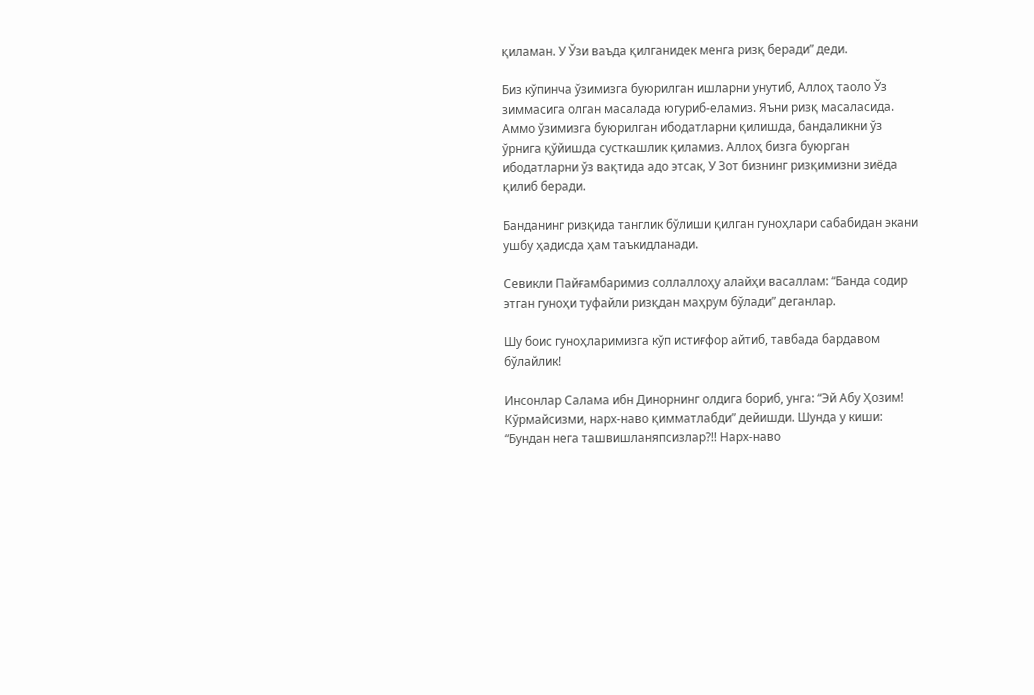қиламан. У Ўзи ваъда қилганидек менга ризқ беради” деди.

Биз кўпинча ўзимизга буюрилган ишларни унутиб, Аллоҳ таоло Ўз зиммасига олган масалада югуриб-еламиз. Яъни ризқ масаласида. Аммо ўзимизга буюрилган ибодатларни қилишда, бандаликни ўз ўрнига қўйишда сусткашлик қиламиз. Аллоҳ бизга буюрган ибодатларни ўз вақтида адо этсак, У Зот бизнинг ризқимизни зиёда қилиб беради.

Банданинг ризқида танглик бўлиши қилган гуноҳлари сабабидан экани ушбу ҳадисда ҳам таъкидланади.

Севикли Пайғамбаримиз соллаллоҳу алайҳи васаллам: “Банда содир этган гуноҳи туфайли ризқдан маҳрум бўлади” деганлар.

Шу боис гуноҳларимизга кўп истиғфор айтиб, тавбада бардавом бўлайлик!

Инсонлар Салама ибн Динорнинг олдига бориб, унга: “Эй Абу Ҳозим! Кўрмайсизми, нарх-наво қимматлабди” дейишди. Шунда у киши: “Бундан нега ташвишланяпсизлар?!! Нарх-наво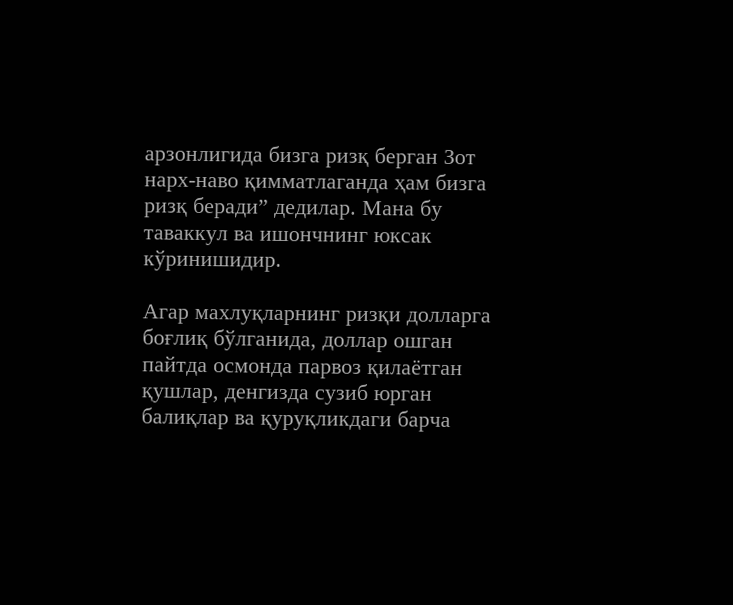арзонлигида бизга ризқ берган Зот нарх-наво қимматлаганда ҳам бизга ризқ беради” дедилар. Мана бу таваккул ва ишончнинг юксак кўринишидир.

Агар махлуқларнинг ризқи долларга боғлиқ бўлганида, доллар ошган пайтда осмонда парвоз қилаётган қушлар, денгизда сузиб юрган балиқлар ва қуруқликдаги барча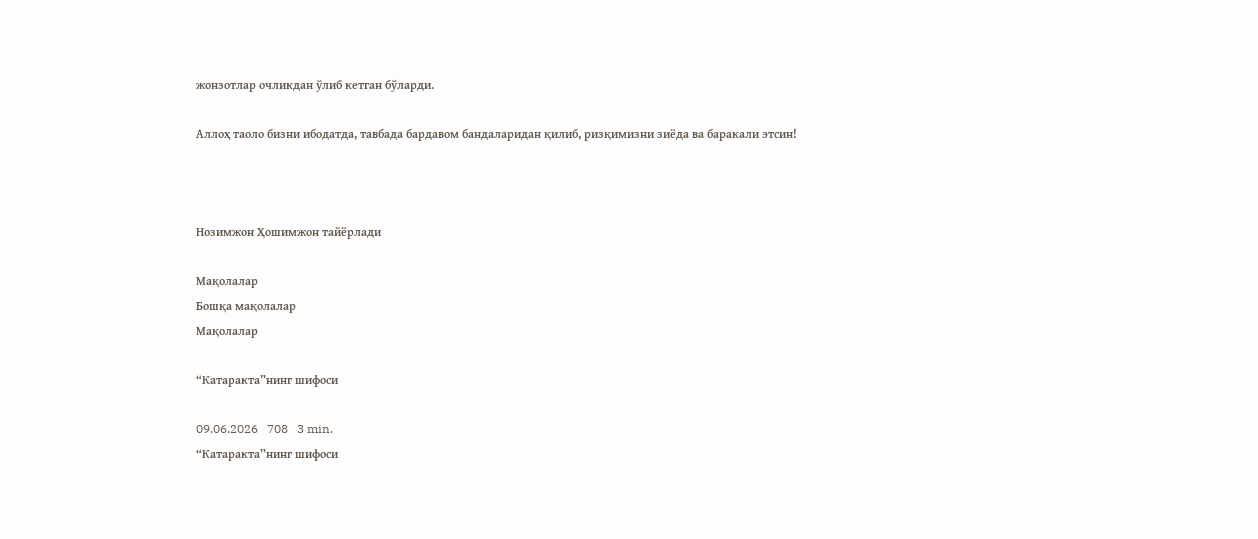жонзотлар очликдан ўлиб кетган бўларди.

Аллоҳ таоло бизни ибодатда, тавбада бардавом бандаларидан қилиб, ризқимизни зиёда ва баракали этсин!



Нозимжон Ҳошимжон тайёрлади

Мақолалар
Бошқа мақолалар
Мақолалар

“Катаракта”нинг шифоси

09.06.2026   708   3 min.
“Катаракта”нинг шифоси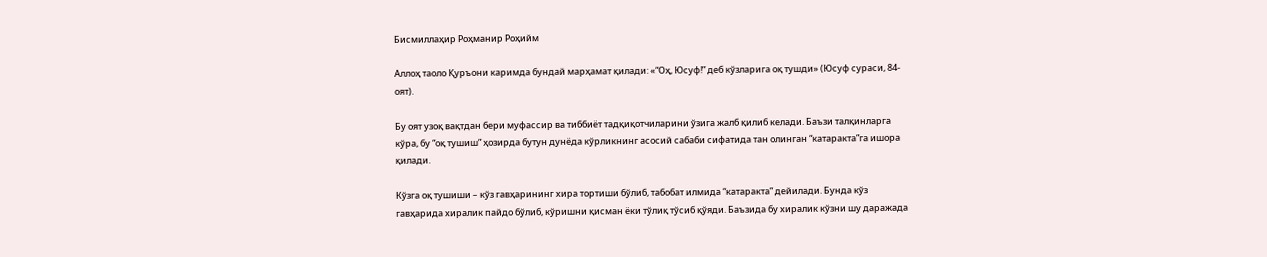Бисмиллаҳир Роҳманир Роҳийм

Аллоҳ таоло Қуръони каримда бундай марҳамат қилади: «“Оҳ, Юсуф!” деб кўзларига оқ тушди» (Юсуф сураси, 84-оят).

Бу оят узоқ вақтдан бери муфассир ва тиббиёт тадқиқотчиларини ўзига жалб қилиб келади. Баъзи талқинларга кўра, бу “оқ тушиш” ҳозирда бутун дунёда кўрликнинг асосий сабаби сифатида тан олинган “катаракта”га ишора қилади.

Кўзга оқ тушиши – кўз гавҳарининг хира тортиши бўлиб, табобат илмида “катаракта” дейилади. Бунда кўз гавҳарида хиралик пайдо бўлиб, кўришни қисман ёки тўлиқ тўсиб қўяди. Баъзида бу хиралик кўзни шу даражада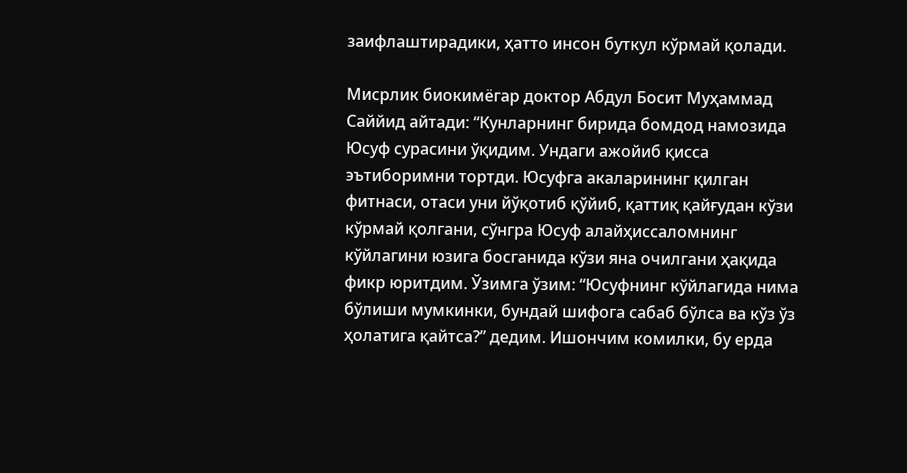заифлаштирадики, ҳатто инсон буткул кўрмай қолади.

Мисрлик биокимёгар доктор Абдул Босит Муҳаммад Саййид айтади: “Кунларнинг бирида бомдод намозида Юсуф сурасини ўқидим. Ундаги ажойиб қисса эътиборимни тортди. Юсуфга акаларининг қилган фитнаси, отаси уни йўқотиб қўйиб, қаттиқ қайғудан кўзи кўрмай қолгани, сўнгра Юсуф алайҳиссаломнинг кўйлагини юзига босганида кўзи яна очилгани ҳақида фикр юритдим. Ўзимга ўзим: “Юсуфнинг кўйлагида нима бўлиши мумкинки, бундай шифога сабаб бўлса ва кўз ўз ҳолатига қайтса?” дедим. Ишончим комилки, бу ерда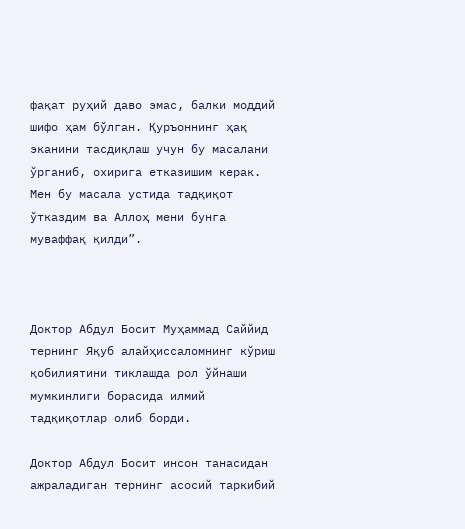фақат руҳий даво эмас, балки моддий шифо ҳам бўлган. Қуръоннинг ҳақ эканини тасдиқлаш учун бу масалани ўрганиб, охирига етказишим керак. Мен бу масала устида тадқиқот ўтказдим ва Аллоҳ мени бунга муваффақ қилди”.



Доктор Абдул Босит Муҳаммад Саййид тернинг Яқуб алайҳиссаломнинг кўриш қобилиятини тиклашда рол ўйнаши мумкинлиги борасида илмий тадқиқотлар олиб борди.

Доктор Абдул Босит инсон танасидан ажраладиган тернинг асосий таркибий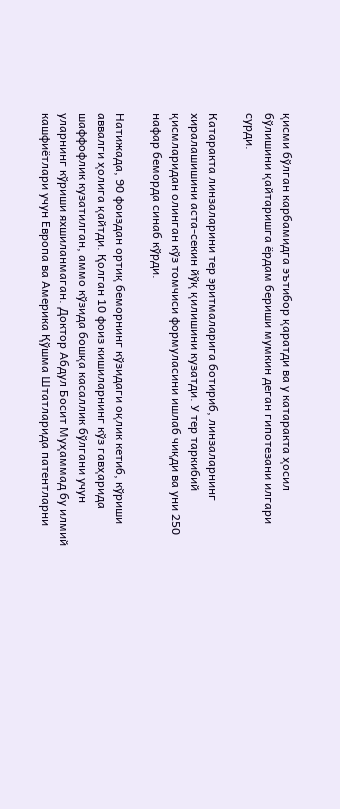қисми бўлган карбамидга эътибор қаратди ва у катаракта ҳосил бўлишини қайтаришга ёрдам бериши мумкин деган гипотезани илгари сурди.

Катаракта линзаларини тер эритмаларига ботириб, линзаларнинг хиралашишини аста-секин йўқ қилишини кузатди. У тер таркибий қисмларидан олинган кўз томчиси формуласини ишлаб чиқди ва уни 250 нафар беморда синаб кўрди.

Натижада, 90 фоиздан ортиқ беморнинг кўзидаги оқлик кетиб, кўриши аввалги ҳолига қайтди. Қолган 10 фоиз кишиларнинг кўз гавҳарида шаффофлик кузатилган, аммо кўзида бошқа касаллик бўлгани учун уларнинг кўриши яхшиланмаган. Доктор Абдул Босит Муҳаммад бу илмий кашфиётлари учун Европа ва Америка Қўшма Штатларида патентларни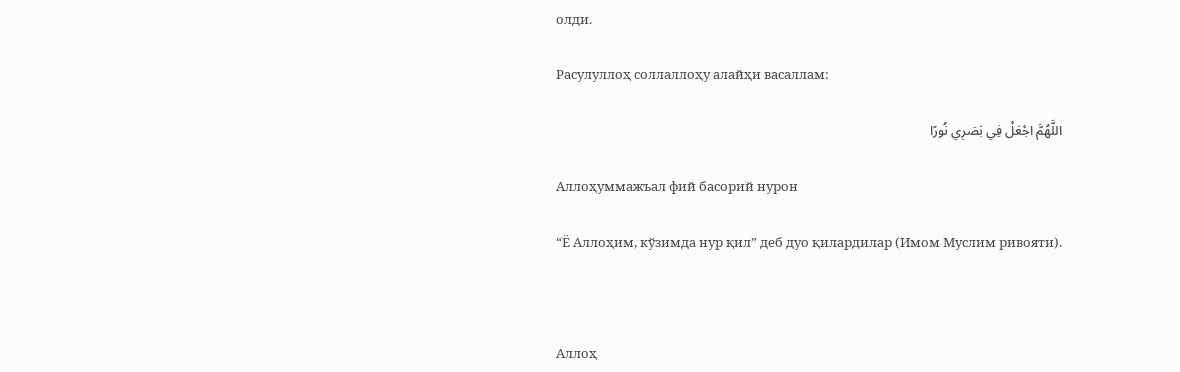олди.

Расулуллоҳ соллаллоҳу алайҳи васаллам:

اللَّهُمَّ اجْعَلْ فِي بَصَرِي نُورًا

Аллоҳуммажъал фий басорий нурон

“Ё Аллоҳим, кўзимда нур қил” деб дуо қилардилар (Имом Муслим ривояти).



Аллоҳ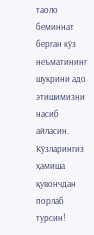таоло беминнат берган кўз неъматининг шукрини адо этишимизни насиб айласин. Кўзларингиз ҳамиша қувончдан порлаб турсин!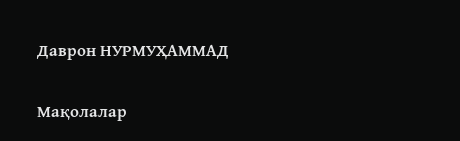Даврон НУРМУҲАММАД

Мақолалар